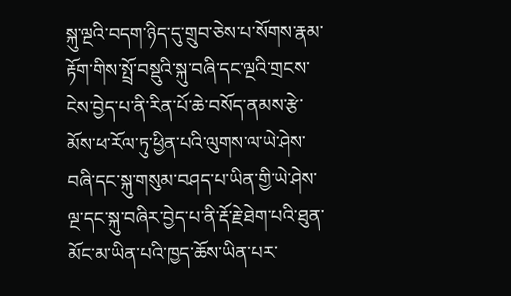སྐུ་ལྔའི་བདག་ཉིད་དུ་གྲུབ་ཅེས་པ་སོགས་རྣམ་རྟོག་གིས་སྤྲོ་བསྡུའི་སྐུ་བཞི་དང་ལྔའི་གྲངས་ངེས་བྱེད་པ་ནི་རིན་པོ་ཆེ་བསོད་ནམས་རྩེ་མོས་ཕ་རོལ་ཏུ་ཕྱིན་པའི་ལུགས་ལ་ཡེ་ཤེས་བཞི་དང་སྐུ་གསུམ་བཤད་པ་ཡིན་གྱི་ཡེ་ཤེས་ལྔ་དང་སྐུ་བཞིར་བྱེད་པ་ནི་རྡོ་རྗེ་ཐེག་པའི་ཐུན་མོང་མ་ཡིན་པའི་ཁྱད་ཆོས་ཡིན་པར་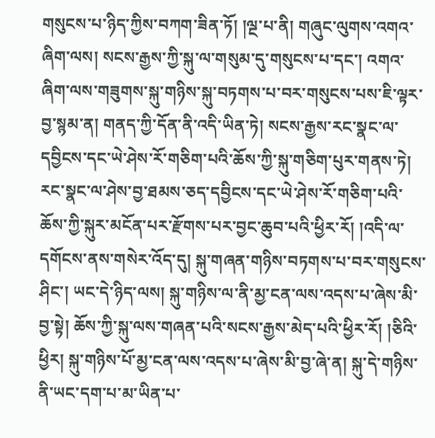གསུངས་པ་ཉིད་ཀྱིས་བཀག་ཟིན་ཏོ། །ལྔ་པ་ནི། གཞུང་ལུགས་འགའ་ཞིག་ལས། སངས་རྒྱས་ཀྱི་སྐུ་ལ་གསུམ་དུ་གསུངས་པ་དང་། འགའ་ཞིག་ལས་གཟུགས་སྐུ་གཉིས་སྐུ་བཏགས་པ་བར་གསུངས་པས་ཇི་ལྟར་བྱ་སྙམ་ན། གནད་ཀྱི་དོན་ནི་འདི་ཡིན་ཏེ། སངས་རྒྱས་རང་སྣང་ལ་དབྱིངས་དང་ཡེ་ཤེས་རོ་གཅིག་པའི་ཆོས་ཀྱི་སྐུ་གཅིག་པུར་གནས་ཏེ། རང་སྣང་ལ་ཤེས་བྱ་ཐམས་ཅད་དབྱིངས་དང་ཡེ་ཤེས་རོ་གཅིག་པའི་ཆོས་ཀྱི་སྐུར་མངོན་པར་རྫོགས་པར་བྱང་ཆུབ་པའི་ཕྱིར་རོ། །འདི་ལ་དགོངས་ནས་གསེར་འོད་དུ། སྐུ་གཞན་གཉིས་བཏགས་པ་བར་གསུངས་ཤིང་། ཡང་དེ་ཉིད་ལས། སྐུ་གཉིས་ལ་ནི་མྱ་ངན་ལས་འདས་པ་ཞེས་མི་བྱ་སྟེ། ཆོས་ཀྱི་སྐུ་ལས་གཞན་པའི་སངས་རྒྱས་མེད་པའི་ཕྱིར་རོ། །ཅིའི་ཕྱིར། སྐུ་གཉིས་པོ་མྱ་ངན་ལས་འདས་པ་ཞེས་མི་བྱ་ཞེ་ན། སྐུ་དེ་གཉིས་ནི་ཡང་དག་པ་མ་ཡིན་པ་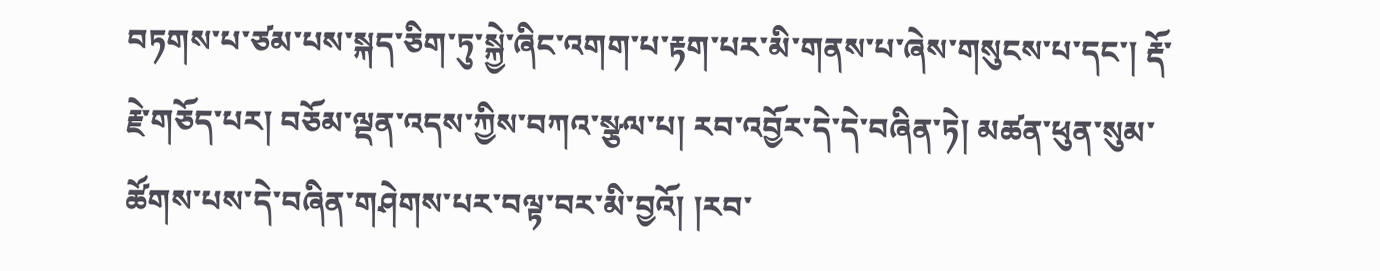བཏགས་པ་ཙམ་པས་སྐད་ཅིག་ཏུ་སྐྱེ་ཞིང་འགག་པ་རྟག་པར་མི་གནས་པ་ཞེས་གསུངས་པ་དང་། རྡོ་རྗེ་གཅོད་པར། བཅོམ་ལྡན་འདས་ཀྱིས་བཀའ་སྩལ་པ། རབ་འབྱོར་དེ་དེ་བཞིན་ཏེ། མཚན་ཕུན་སུམ་ཚོགས་པས་དེ་བཞིན་གཤེགས་པར་བལྟ་བར་མི་བྱའོ། །རབ་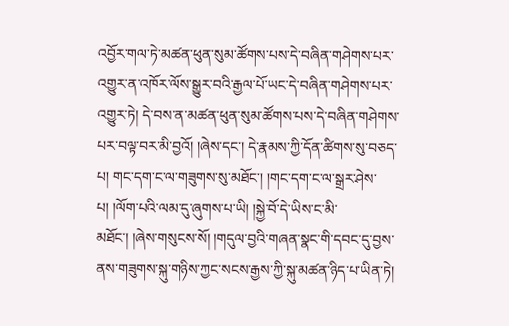འབྱོར་གལ་ཏེ་མཚན་ཕུན་སུམ་ཚོགས་པས་དེ་བཞིན་གཤེགས་པར་འགྱུར་ན་འཁོར་ལོས་སྒྱུར་བའི་རྒྱལ་པོ་ཡང་དེ་བཞིན་གཤེགས་པར་འགྱུར་ཏེ། དེ་བས་ན་མཚན་ཕུན་སུམ་ཚོགས་པས་དེ་བཞིན་གཤེགས་པར་བལྟ་བར་མི་བྱའོ། །ཞེས་དང་། དེ་རྣམས་ཀྱི་དོན་ཚིགས་སུ་བཅད་པ། གང་དག་ང་ལ་གཟུགས་སུ་མཐོང་། །གང་དག་ང་ལ་སྒྲར་ཤེས་པ། །ལོག་པའི་ལམ་དུ་ཞུགས་པ་ཡི། །སྐྱེ་བོ་དེ་ཡིས་ང་མི་མཐོང་། །ཞེས་གསུངས་སོ། །གདུལ་བྱའི་གཞན་སྣང་གི་དབང་དུ་བྱས་ནས་གཟུགས་སྐུ་གཉིས་ཀྱང་སངས་རྒྱས་ཀྱི་སྐུ་མཚན་ཉིད་པ་ཡིན་ཏེ།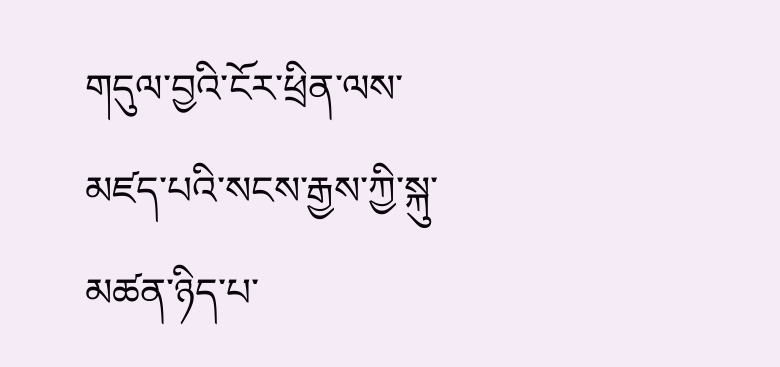གདུལ་བྱའི་ངོར་ཕྲིན་ལས་མཛད་པའི་སངས་རྒྱས་ཀྱི་སྐུ་མཚན་ཉིད་པ་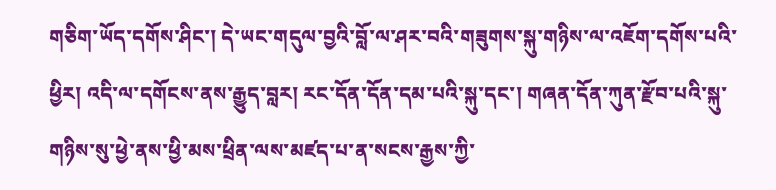གཅིག་ཡོད་དགོས་ཤིང་། དེ་ཡང་གདུལ་བྱའི་བློ་ལ་ཤར་བའི་གཟུགས་སྐུ་གཉིས་ལ་འཇོག་དགོས་པའི་ཕྱིར། འདི་ལ་དགོངས་ནས་རྒྱུད་བླར། རང་དོན་དོན་དམ་པའི་སྐུ་དང་། གཞན་དོན་ཀུན་རྫོབ་པའི་སྐུ་གཉིས་སུ་ཕྱེ་ནས་ཕྱི་མས་ཕྲིན་ལས་མཛད་པ་ན་སངས་རྒྱས་ཀྱི་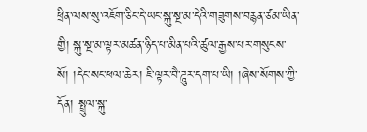ཕྲིན་ལས་སུ་འཇོག་ཅིང་དེ་ཡང་སྐུ་སྔ་མ་དེའི་གཟུགས་བརྙན་ཙམ་ཡིན་གྱི། སྐུ་སྔ་མ་ལྟར་མཚན་ཉིད་པ་མིན་པའི་ཚུལ་རྒྱས་པར་གསུངས་སོ། །དེང་སང་ཕལ་ཆེར། ཇི་ལྟར་བཻ་ཌཱུར་དག་པ་ཡི། །ཞེས་སོགས་ཀྱི་དོན། སྤྲུལ་སྐུ་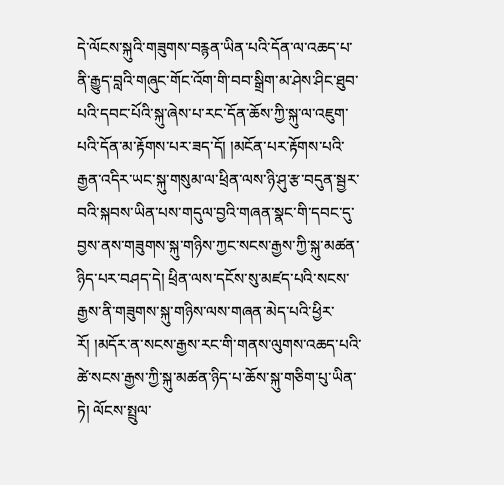དེ་ལོངས་སྐུའི་གཟུགས་བརྙན་ཡིན་པའི་དོན་ལ་འཆད་པ་ནི་རྒྱུད་བླའི་གཞུང་གོང་འོག་གི་བབ་སྒྲིག་མ་ཤེས་ཤིང་ཐུབ་པའི་དབང་པོའི་སྐུ་ཞེས་པ་རང་དོན་ཆོས་ཀྱི་སྐུ་ལ་འཇུག་པའི་དོན་མ་རྟོགས་པར་ཟད་དོ། །མངོན་པར་རྟོགས་པའི་རྒྱན་འདིར་ཡང་སྐུ་གསུམ་ལ་ཕྲིན་ལས་ཉི་ཤུ་རྩ་བདུན་སྦྱར་བའི་སྐབས་ཡིན་པས་གདུལ་བྱའི་གཞན་སྣང་གི་དབང་དུ་བྱས་ནས་གཟུགས་སྐུ་གཉིས་ཀྱང་སངས་རྒྱས་ཀྱི་སྐུ་མཚན་ཉིད་པར་བཤད་དེ། ཕྲིན་ལས་དངོས་སུ་མཛད་པའི་སངས་རྒྱས་ནི་གཟུགས་སྐུ་གཉིས་ལས་གཞན་མེད་པའི་ཕྱིར་རོ། །མདོར་ན་སངས་རྒྱས་རང་གི་གནས་ལུགས་འཆད་པའི་ཚེ་སངས་རྒྱས་ཀྱི་སྐུ་མཚན་ཉིད་པ་ཆོས་སྐུ་གཅིག་པུ་ཡིན་ཏེ། ལོངས་སྤྲུལ་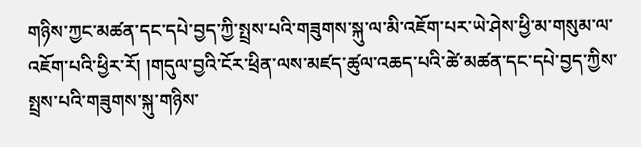གཉིས་ཀྱང་མཚན་དང་དཔེ་བྱད་ཀྱི་སྤྲས་པའི་གཟུགས་སྐུ་ལ་མི་འཇོག་པར་ཡེ་ཤེས་ཕྱི་མ་གསུམ་ལ་འཇོག་པའི་ཕྱིར་རོ། །གདུལ་བྱའི་ངོར་ཕྲིན་ལས་མཛད་ཚུལ་འཆད་པའི་ཚེ་མཚན་དང་དཔེ་བྱད་ཀྱིས་སྤྲས་པའི་གཟུགས་སྐུ་གཉིས་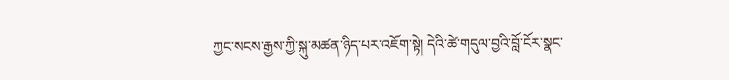ཀྱང་སངས་རྒྱས་ཀྱི་སྐུ་མཚན་ཉིད་པར་འཇོག་སྟེ། དེའི་ཚེ་གདུལ་བྱའི་བློ་ངོར་སྣང་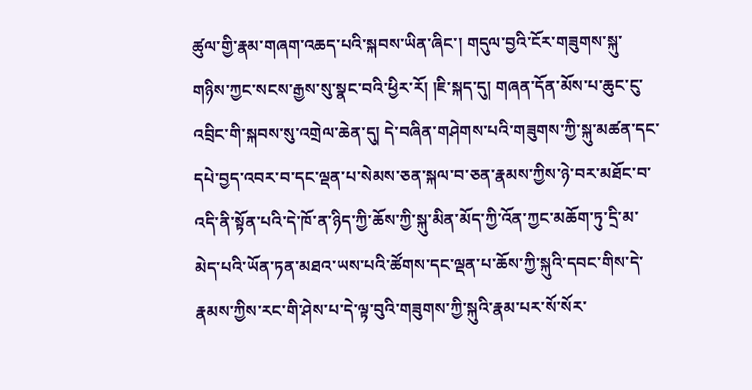ཚུལ་གྱི་རྣམ་གཞག་འཆད་པའི་སྐབས་ཡིན་ཞིང་། གདུལ་བྱའི་ངོར་གཟུགས་སྐུ་གཉིས་ཀྱང་སངས་རྒྱས་སུ་སྣང་བའི་ཕྱིར་རོ། །ཇི་སྐད་དུ། གཞན་དོན་མོས་པ་ཆུང་ངུ་འབྲིང་གི་སྐབས་སུ་འགྲེལ་ཆེན་དུ། དེ་བཞིན་གཤེགས་པའི་གཟུགས་ཀྱི་སྐུ་མཚན་དང་དཔེ་བྱད་འབར་བ་དང་ལྡན་པ་སེམས་ཅན་སྐལ་བ་ཅན་རྣམས་ཀྱིས་ཉེ་བར་མཐོང་བ་འདི་ནི་སྟོན་པའི་དེ་ཁོ་ན་ཉིད་ཀྱི་ཆོས་ཀྱི་སྐུ་མིན་མོད་ཀྱི་འོན་ཀྱང་མཆོག་ཏུ་དྲི་མ་མེད་པའི་ཡོན་ཏན་མཐའ་ཡས་པའི་ཚོགས་དང་ལྡན་པ་ཆོས་ཀྱི་སྐུའི་དབང་གིས་དེ་རྣམས་ཀྱིས་རང་གི་ཤེས་པ་དེ་ལྟ་བུའི་གཟུགས་ཀྱི་སྐུའི་རྣམ་པར་སོ་སོར་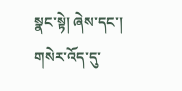སྣང་སྟེ། ཞེས་དང་། གསེར་འོད་དུ་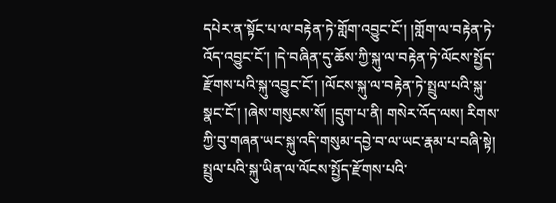དཔེར་ན་སྟོང་པ་ལ་བརྟེན་ཏེ་གློག་འབྱུང་ངོ་། །གློག་ལ་བརྟེན་ཏེ་འོད་འབྱུང་ངོ་། །དེ་བཞིན་དུ་ཆོས་ཀྱི་སྐུ་ལ་བརྟེན་ཏེ་ལོངས་སྤྱོད་རྫོགས་པའི་སྐུ་འབྱུང་ངོ་། །ལོངས་སྐུ་ལ་བརྟེན་ཏེ་སྤྲུལ་པའི་སྐུ་སྣང་ངོ་། །ཞེས་གསུངས་སོ། །དྲུག་པ་ནི། གསེར་འོད་ལས། རིགས་ཀྱི་བུ་གཞན་ཡང་སྐུ་འདི་གསུམ་དབྱེ་བ་ལ་ཡང་རྣམ་པ་བཞི་སྟེ། སྤྲུལ་པའི་སྐུ་ཡིན་ལ་ལོངས་སྤྱོད་རྫོགས་པའི་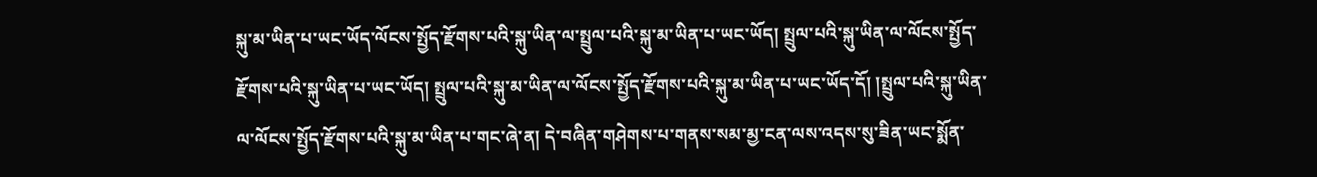སྐུ་མ་ཡིན་པ་ཡང་ཡོད་ལོངས་སྤྱོད་རྫོགས་པའི་སྐུ་ཡིན་ལ་སྤྲུལ་པའི་སྐུ་མ་ཡིན་པ་ཡང་ཡོད། སྤྲུལ་པའི་སྐུ་ཡིན་ལ་ལོངས་སྤྱོད་རྫོགས་པའི་སྐུ་ཡིན་པ་ཡང་ཡོད། སྤྲུལ་པའི་སྐུ་མ་ཡིན་ལ་ལོངས་སྤྱོད་རྫོགས་པའི་སྐུ་མ་ཡིན་པ་ཡང་ཡོད་དོ། །སྤྲུལ་པའི་སྐུ་ཡིན་ལ་ལོངས་སྤྱོད་རྫོགས་པའི་སྐུ་མ་ཡིན་པ་གང་ཞེ་ན། དེ་བཞིན་གཤེགས་པ་གནས་སམ་མྱ་ངན་ལས་འདས་སུ་ཟིན་ཡང་སྨོན་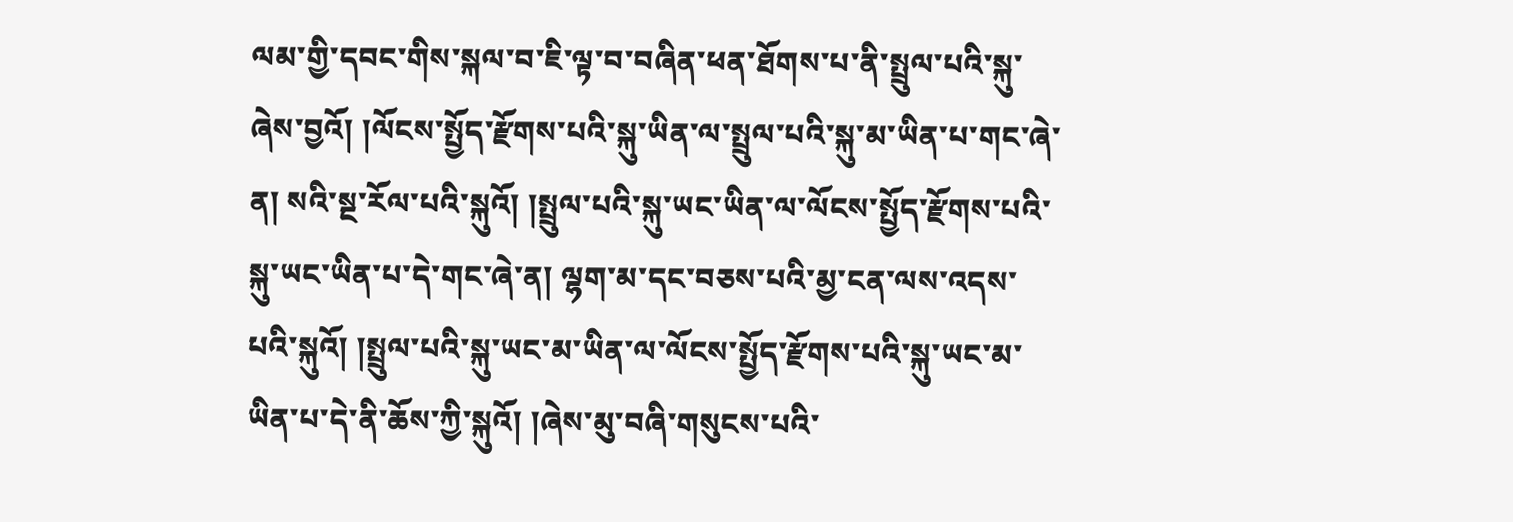ལམ་གྱི་དབང་གིས་སྐལ་བ་ཇི་ལྟ་བ་བཞིན་ཕན་ཐོགས་པ་ནི་སྤྲུལ་པའི་སྐུ་ཞེས་བྱའོ། །ལོངས་སྤྱོད་རྫོགས་པའི་སྐུ་ཡིན་ལ་སྤྲུལ་པའི་སྐུ་མ་ཡིན་པ་གང་ཞེ་ན། སའི་སྔ་རོལ་པའི་སྐུའོ། །སྤྲུལ་པའི་སྐུ་ཡང་ཡིན་ལ་ལོངས་སྤྱོད་རྫོགས་པའི་སྐུ་ཡང་ཡིན་པ་དེ་གང་ཞེ་ན། ལྷག་མ་དང་བཅས་པའི་མྱ་ངན་ལས་འདས་པའི་སྐུའོ། །སྤྲུལ་པའི་སྐུ་ཡང་མ་ཡིན་ལ་ལོངས་སྤྱོད་རྫོགས་པའི་སྐུ་ཡང་མ་ཡིན་པ་དེ་ནི་ཆོས་ཀྱི་སྐུའོ། །ཞེས་མུ་བཞི་གསུངས་པའི་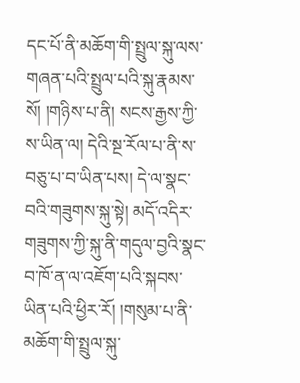དང་པོ་ནི་མཆོག་གི་སྤྲུལ་སྐུ་ལས་གཞན་པའི་སྤྲུལ་པའི་སྐུ་རྣམས་སོ། །གཉིས་པ་ནི། སངས་རྒྱས་ཀྱི་ས་ཡིན་ལ། དེའི་སྔ་རོལ་པ་ནི་ས་བཅུ་པ་བ་ཡིན་པས། དེ་ལ་སྣང་བའི་གཟུགས་སྐུ་སྟེ། མདོ་འདིར་གཟུགས་ཀྱི་སྐུ་ནི་གདུལ་བྱའི་སྣང་བ་ཁོ་ན་ལ་འཇོག་པའི་སྐབས་ཡིན་པའི་ཕྱིར་རོ། །གསུམ་པ་ནི་མཆོག་གི་སྤྲུལ་སྐུ་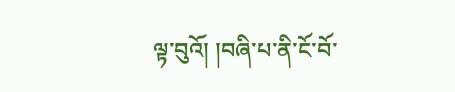ལྟ་བུའོ། །བཞི་པ་ནི་ངོ་བོ་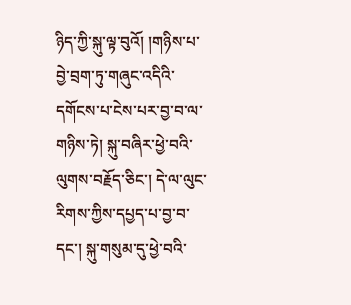ཉིད་ཀྱི་སྐུ་ལྟ་བུའོ། །གཉིས་པ་བྱེ་བྲག་ཏུ་གཞུང་འདིའི་དགོངས་པ་ངེས་པར་བྱ་བ་ལ་གཉིས་ཏེ། སྐུ་བཞིར་ཕྱེ་བའི་ལུགས་བརྗོད་ཅིང་། དེ་ལ་ལུང་རིགས་ཀྱིས་དཔྱད་པ་བྱ་བ་དང་། སྐུ་གསུམ་དུ་ཕྱེ་བའི་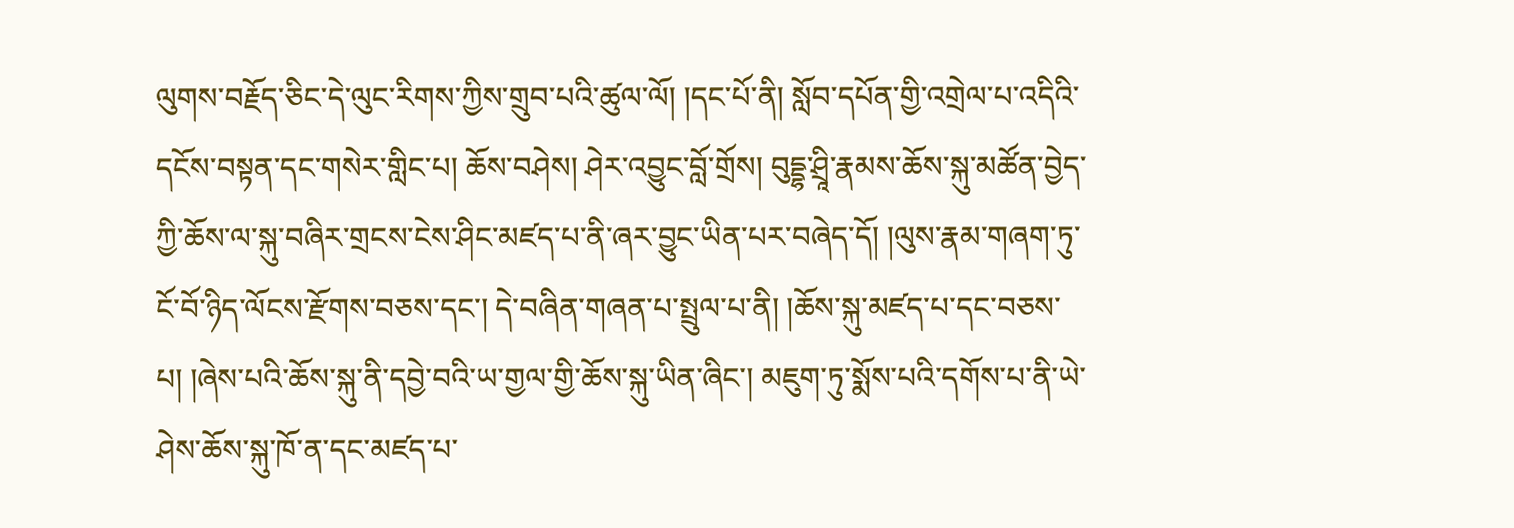ལུགས་བརྗོད་ཅིང་དེ་ལུང་རིགས་ཀྱིས་གྲུབ་པའི་ཚུལ་ལོ། །དང་པོ་ནི། སློབ་དཔོན་གྱི་འགྲེལ་པ་འདིའི་དངོས་བསྟན་དང་གསེར་གླིང་པ། ཆོས་བཤེས། ཤེར་འབྱུང་བློ་གྲོས། བུདྡྷ་ཤྲཱི་རྣམས་ཆོས་སྐུ་མཚོན་བྱེད་ཀྱི་ཆོས་ལ་སྐུ་བཞིར་གྲངས་ངེས་ཤིང་མཛད་པ་ནི་ཞར་བྱུང་ཡིན་པར་བཞེད་དོ། །ལུས་རྣམ་གཞག་ཏུ་ངོ་བོ་ཉིད་ལོངས་རྫོགས་བཅས་དང་། དེ་བཞིན་གཞན་པ་སྤྲུལ་པ་ནི། །ཆོས་སྐུ་མཛད་པ་དང་བཅས་པ། །ཞེས་པའི་ཆོས་སྐུ་ནི་དབྱེ་བའི་ཡ་གྱལ་གྱི་ཆོས་སྐུ་ཡིན་ཞིང་། མཇུག་ཏུ་སྨོས་པའི་དགོས་པ་ནི་ཡེ་ཤེས་ཆོས་སྐུ་ཁོ་ན་དང་མཛད་པ་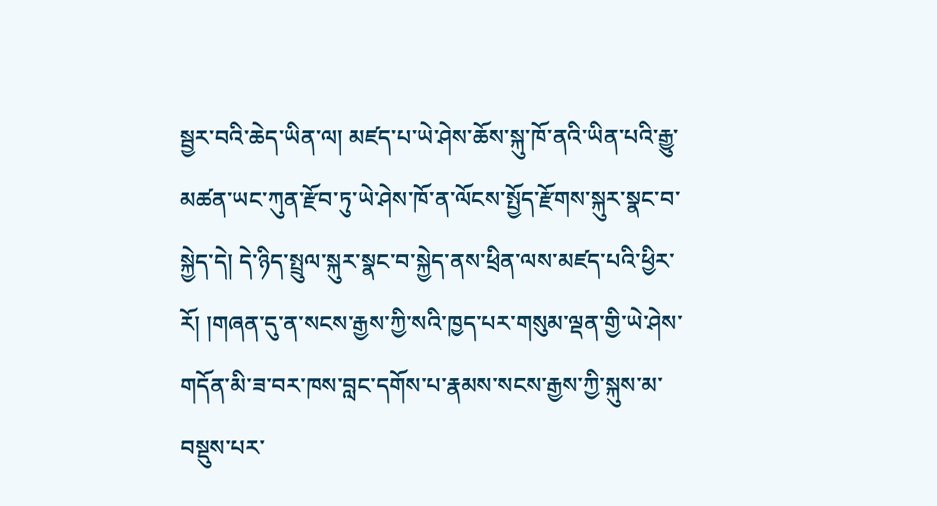སྦྱར་བའི་ཆེད་ཡིན་ལ། མཛད་པ་ཡེ་ཤེས་ཆོས་སྐུ་ཁོ་ནའི་ཡིན་པའི་རྒྱུ་མཚན་ཡང་ཀུན་རྫོབ་ཏུ་ཡེ་ཤེས་ཁོ་ན་ལོངས་སྤྱོད་རྫོགས་སྐུར་སྣང་བ་སྐྱེད་དེ། དེ་ཉིད་སྤྲུལ་སྐུར་སྣང་བ་སྐྱེད་ནས་ཕྲིན་ལས་མཛད་པའི་ཕྱིར་རོ། །གཞན་དུ་ན་སངས་རྒྱས་ཀྱི་སའི་ཁྱད་པར་གསུམ་ལྡན་གྱི་ཡེ་ཤེས་གདོན་མི་ཟ་བར་ཁས་བླང་དགོས་པ་རྣམས་སངས་རྒྱས་ཀྱི་སྐུས་མ་བསྡུས་པར་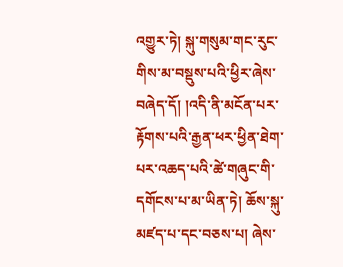འགྱུར་ཏེ། སྐུ་གསུམ་གང་རུང་གིས་མ་བསྡུས་པའི་ཕྱིར་ཞེས་བཞེད་དོ། །འདི་ནི་མངོན་པར་རྟོགས་པའི་རྒྱན་ཕར་ཕྱིན་ཐེག་པར་འཆད་པའི་ཚེ་གཞུང་གི་དགོངས་པ་མ་ཡིན་ཏེ། ཆོས་སྐུ་མཛད་པ་དང་བཅས་པ། ཞེས་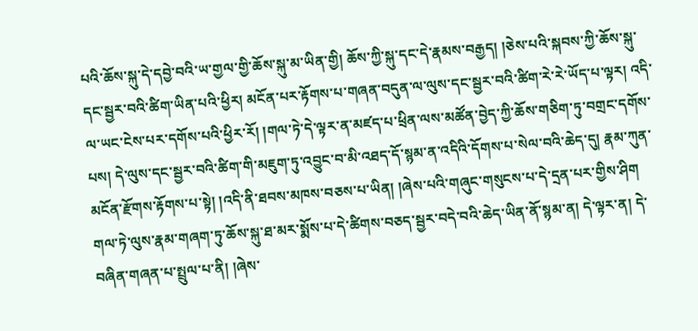པའི་ཆོས་སྐུ་དེ་དབྱེ་བའི་ཡ་གྱལ་གྱི་ཆོས་སྐུ་མ་ཡིན་གྱི། ཆོས་ཀྱི་སྐུ་དང་དེ་རྣམས་བརྒྱད། །ཅེས་པའི་སྐབས་ཀྱི་ཆོས་སྐུ་དང་སྦྱར་བའི་ཚིག་ཡིན་པའི་ཕྱིར། མངོན་པར་རྟོགས་པ་གཞན་བདུན་ལ་ལུས་དང་སྦྱར་བའི་ཚིག་རེ་རེ་ཡོད་པ་ལྟར། འདི་ལ་ཡང་ངེས་པར་དགོས་པའི་ཕྱིར་རོ། །གལ་ཏེ་དེ་ལྟར་ན་མཛད་པ་ཕྲིན་ལས་མཚོན་བྱེད་ཀྱི་ཆོས་གཅིག་ཏུ་བགྲང་དགོས་པས། དེ་ལུས་དང་སྦྱར་བའི་ཚིག་གི་མཇུག་ཏུ་འབྱུང་བ་མི་འཐད་དོ་སྙམ་ན་འདིའི་དོགས་པ་སེལ་བའི་ཆེད་དུ། རྣམ་ཀུན་མངོན་རྫོགས་རྟོགས་པ་སྟེ། །འདི་ནི་ཐབས་མཁས་བཅས་པ་ཡིན། །ཞེས་པའི་གཞུང་གསུངས་པ་དེ་དྲན་པར་གྱིས་ཤིག གལ་ཏེ་ལུས་རྣམ་གཞག་ཏུ་ཆོས་སྐུ་ཐ་མར་སྨོས་པ་དེ་ཚིགས་བཅད་སྦྱར་བདེ་བའི་ཆེད་ཡིན་ནོ་སྙམ་ན། དེ་ལྟར་ན། དེ་བཞིན་གཞན་པ་སྤྲུལ་པ་ནི། །ཞེས་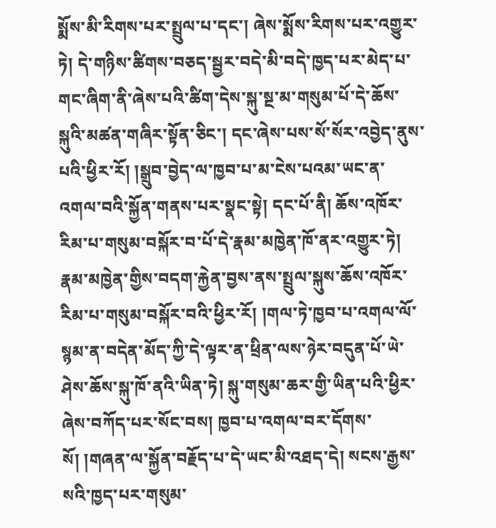སྨོས་མི་རིགས་པར་སྤྲུལ་པ་དང་། ཞེས་སྨོས་རིགས་པར་འགྱུར་ཏེ། དེ་གཉིས་ཚིགས་བཅད་སྦྱར་བདེ་མི་བདེ་ཁྱད་པར་མེད་པ་གང་ཞིག་ནི་ཞེས་པའི་ཚིག་དེས་སྐུ་སྔ་མ་གསུམ་པོ་དེ་ཆོས་སྐུའི་མཚན་གཞིར་སྟོན་ཅིང་། དང་ཞེས་པས་སོ་སོར་འབྱེད་ནུས་པའི་ཕྱིར་རོ། །སྒྲུབ་བྱེད་ལ་ཁྱབ་པ་མ་ངེས་པའམ་ཡང་ན་འགལ་བའི་སྐྱོན་གནས་པར་སྣང་སྟེ། དང་པོ་ནི། ཆོས་འཁོར་རིམ་པ་གསུམ་བསྐོར་བ་པོ་དེ་རྣམ་མཁྱེན་ཁོ་ནར་འགྱུར་ཏེ། རྣམ་མཁྱེན་གྱིས་བདག་རྐྱེན་བྱས་ནས་སྤྲུལ་སྐུས་ཆོས་འཁོར་རིམ་པ་གསུམ་བསྐོར་བའི་ཕྱིར་རོ། །གལ་ཏེ་ཁྱབ་པ་འགལ་ལོ་སྙམ་ན་བདེན་མོད་ཀྱི་དེ་ལྟར་ན་ཕྲིན་ལས་ཉེར་བདུན་པོ་ཡེ་ཤེས་ཆོས་སྐུ་ཁོ་ནའི་ཡིན་ཏེ། སྐུ་གསུམ་ཆར་གྱི་ཡིན་པའི་ཕྱིར་ཞེས་བཀོད་པར་སོང་བས། ཁྱབ་པ་འགལ་བར་དོགས་སོ། །གཞན་ལ་སྐྱོན་བརྗོད་པ་དེ་ཡང་མི་འཐད་དེ། སངས་རྒྱས་སའི་ཁྱད་པར་གསུམ་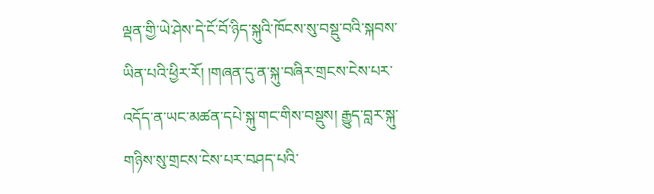ལྡན་གྱི་ཡེ་ཤེས་དེ་ངོ་བོ་ཉིད་སྐུའི་ཁོངས་སུ་བསྡུ་བའི་སྐབས་ཡིན་པའི་ཕྱིར་རོ། །གཞན་དུ་ན་སྐུ་བཞིར་གྲངས་ངེས་པར་འདོད་ན་ཡང་མཚན་དཔེ་སྐུ་གང་གིས་བསྡུས། རྒྱུད་བླར་སྐུ་གཉིས་སུ་གྲངས་ངེས་པར་བཤད་པའི་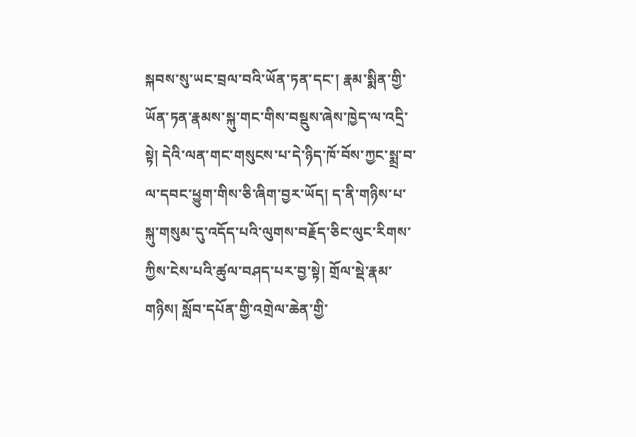སྐབས་སུ་ཡང་བྲལ་བའི་ཡོན་ཏན་དང་། རྣམ་སྨིན་གྱི་ཡོན་ཏན་རྣམས་སྐུ་གང་གིས་བསྡུས་ཞེས་ཁྱེད་ལ་འདྲི་སྟེ། དེའི་ལན་གང་གསུངས་པ་དེ་ཉིད་ཁོ་བོས་ཀྱང་སྨྲ་བ་ལ་དབང་ཕྱུག་གིས་ཅི་ཞིག་བྱར་ཡོད། ད་ནི་གཉིས་པ་སྐུ་གསུམ་དུ་འདོད་པའི་ལུགས་བརྗོད་ཅིང་ལུང་རིགས་ཀྱིས་ངེས་པའི་ཚུལ་བཤད་པར་བྱ་སྟེ། གྲོལ་སྡེ་རྣམ་གཉིས། སློབ་དཔོན་གྱི་འགྲེལ་ཆེན་གྱི་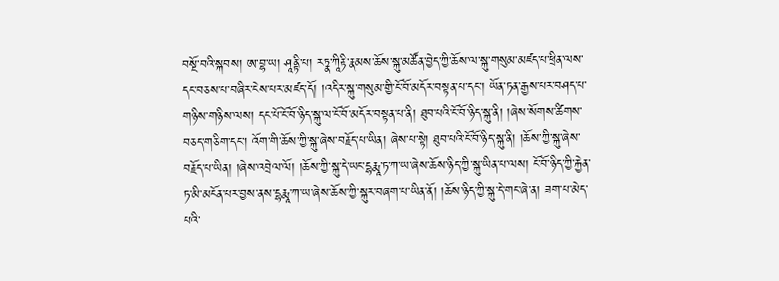བསྔོ་བའི་སྐབས། ཨ་བྷ་ཡ། ཤཱནྟི་པ། རཏྣ་ཀཱིརྟི་རྣམས་ཆོས་སྐུ་མཚོན་བྱེད་ཀྱི་ཆོས་ལ་སྐུ་གསུམ་མཛད་པ་ཕྲིན་ལས་དང་བཅས་པ་བཞིར་ངེས་པར་མཛད་དོ། །འདིར་སྐུ་གསུམ་གྱི་ངོ་བོ་མདོར་བསྟན་པ་དང་། ཡོན་ཏན་རྒྱས་པར་བཤད་པ་གཉིས་གཉིས་ལས། དང་པོ་ངོ་བོ་ཉིད་སྐུ་ལ་ངོ་བོ་མདོར་བསྟན་པ་ནི། ཐུབ་པའི་ངོ་བོ་ཉིད་སྐུ་ནི། །ཞེས་སོགས་ཚིགས་བཅད་གཅིག་དང་། འོག་གི་ཆོས་ཀྱི་སྐུ་ཞེས་བརྗོད་པ་ཡིན། ཞེས་པ་སྟེ། ཐུབ་པའི་ངོ་བོ་ཉིད་སྐུ་ནི། །ཆོས་ཀྱི་སྐུ་ཞེས་བརྗོད་པ་ཡིན། །ཞེས་འབྲེལ་ལོ། །ཆོས་ཀྱི་སྐུ་དེ་ཡང་དྷརྨཱ་ཏ་ཀ་ཡ་ཞེས་ཆོས་ཉིད་ཀྱི་སྐུ་ཡིན་པ་ལས། ངོ་བོ་ཉིད་ཀྱི་རྐྱེན་ཏ་མི་མངོན་པར་བྱས་ནས་དྷརྨཱ་ཀ་ཡ་ཞེས་ཆོས་ཀྱི་སྐུར་བཞག་པ་ཡིན་ནོ། །ཆོས་ཉིད་ཀྱི་སྐུ་དེ་གང་ཞེ་ན། ཟག་པ་མེད་པའི་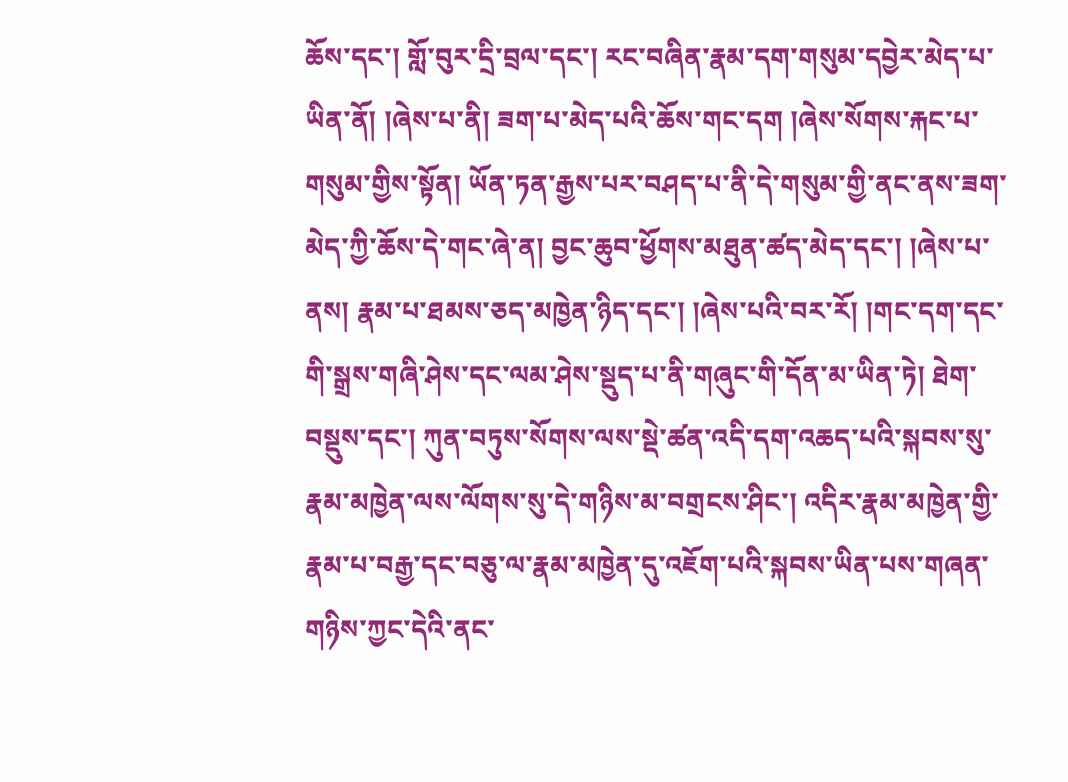ཆོས་དང་། གློ་བུར་དྲི་བྲལ་དང་། རང་བཞིན་རྣམ་དག་གསུམ་དབྱེར་མེད་པ་ཡིན་ནོ། །ཞེས་པ་ནི། ཟག་པ་མེད་པའི་ཆོས་གང་དག །ཞེས་སོགས་རྐང་པ་གསུམ་གྱིས་སྟོན། ཡོན་ཏན་རྒྱས་པར་བཤད་པ་ནི་དེ་གསུམ་གྱི་ནང་ནས་ཟག་མེད་ཀྱི་ཆོས་དེ་གང་ཞེ་ན། བྱང་ཆུབ་ཕྱོགས་མཐུན་ཚད་མེད་དང་། །ཞེས་པ་ནས། རྣམ་པ་ཐམས་ཅད་མཁྱེན་ཉིད་དང་། །ཞེས་པའི་བར་རོ། །གང་དག་དང་གི་སྒྲས་གཞི་ཤེས་དང་ལམ་ཤེས་སྡུད་པ་ནི་གཞུང་གི་དོན་མ་ཡིན་ཏེ། ཐེག་བསྡུས་དང་། ཀུན་བཏུས་སོགས་ལས་སྡེ་ཚན་འདི་དག་འཆད་པའི་སྐབས་སུ་རྣམ་མཁྱེན་ལས་ལོགས་སུ་དེ་གཉིས་མ་བགྲངས་ཤིང་། འདིར་རྣམ་མཁྱེན་གྱི་རྣམ་པ་བརྒྱ་དང་བཅུ་ལ་རྣམ་མཁྱེན་དུ་འཇོག་པའི་སྐབས་ཡིན་པས་གཞན་གཉིས་ཀྱང་དེའི་ནང་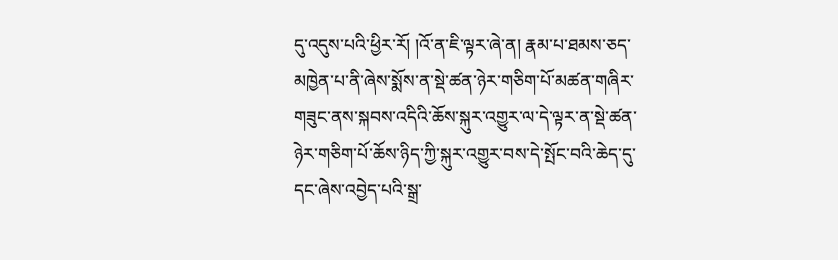དུ་འདུས་པའི་ཕྱིར་རོ། །འོ་ན་ཇི་ལྟར་ཞེ་ན། རྣམ་པ་ཐམས་ཅད་མཁྱེན་པ་ནི་ཞེས་སྨོས་ན་སྡེ་ཚན་ཉེར་གཅིག་པོ་མཚན་གཞིར་གཟུང་ནས་སྐབས་འདིའི་ཆོས་སྐུར་འགྱུར་ལ་དེ་ལྟར་ན་སྡེ་ཚན་ཉེར་གཅིག་པོ་ཆོས་ཉིད་ཀྱི་སྐུར་འགྱུར་བས་དེ་སྤོང་བའི་ཆེད་དུ་དང་ཞེས་འབྱེད་པའི་སྒྲ་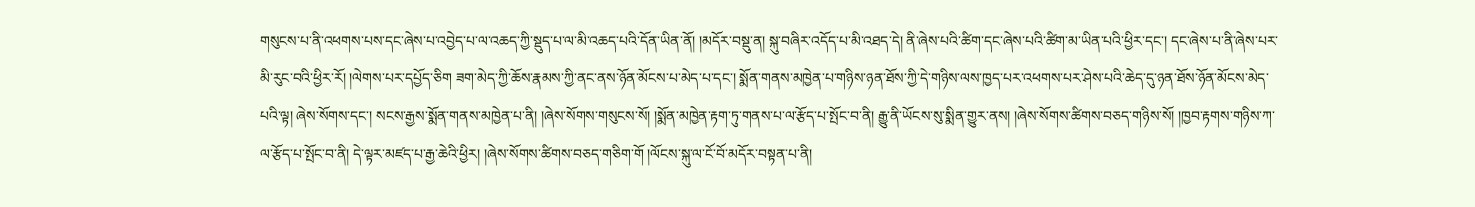གསུངས་པ་ནི་འཕགས་པས་དང་ཞེས་པ་འབྱེད་པ་ལ་འཆད་ཀྱི་སྡུད་པ་ལ་མི་འཆད་པའི་དོན་ཡིན་ནོ། །མདོར་བསྡུ་ན། སྐུ་བཞིར་འདོད་པ་མི་འཐད་དེ། ནི་ཞེས་པའི་ཚིག་དང་ཞེས་པའི་ཚིག་མ་ཡིན་པའི་ཕྱིར་དང་། དང་ཞེས་པ་ནི་ཞེས་པར་མི་རུང་བའི་ཕྱིར་རོ། །ལེགས་པར་དཔྱོད་ཅིག ཟག་མེད་ཀྱི་ཆོས་རྣམས་ཀྱི་ནང་ནས་ཉོན་མོངས་པ་མེད་པ་དང་། སྨོན་གནས་མཁྱེན་པ་གཉིས་ཉན་ཐོས་ཀྱི་དེ་གཉིས་ལས་ཁྱད་པར་འཕགས་པར་ཤེས་པའི་ཆེད་དུ་ཉན་ཐོས་ཉོན་མོངས་མེད་པའི་ལྟ། ཞེས་སོགས་དང་། སངས་རྒྱས་སྨོན་གནས་མཁྱེན་པ་ནི། །ཞེས་སོགས་གསུངས་སོ། །སྨོན་མཁྱེན་རྟག་ཏུ་གནས་པ་ལ་རྩོད་པ་སྤོང་བ་ནི། རྒྱུ་ནི་ཡོངས་སུ་སྨིན་གྱུར་ནས། །ཞེས་སོགས་ཚིགས་བཅད་གཉིས་སོ། །ཁྱབ་རྟགས་གཉིས་ཀ་ལ་རྩོད་པ་སྤོང་བ་ནི། དེ་ལྟར་མཛད་པ་རྒྱ་ཆེའི་ཕྱིར། །ཞེས་སོགས་ཚིགས་བཅད་གཅིག་གོ །ལོངས་སྐུ་ལ་ངོ་བོ་མདོར་བསྟན་པ་ནི།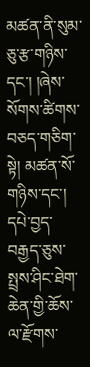མཚན་ནི་སུམ་ཅུ་རྩ་གཉིས་དང་། །ཞེས་སོགས་ཚིགས་བཅད་གཅིག་སྟེ། མཚན་སོ་གཉིས་དང་། དཔེ་བྱད་བརྒྱད་ཅུས་སྤྲས་ཤིང་ཐེག་ཆེན་གྱི་ཆོས་ལ་རྫོགས་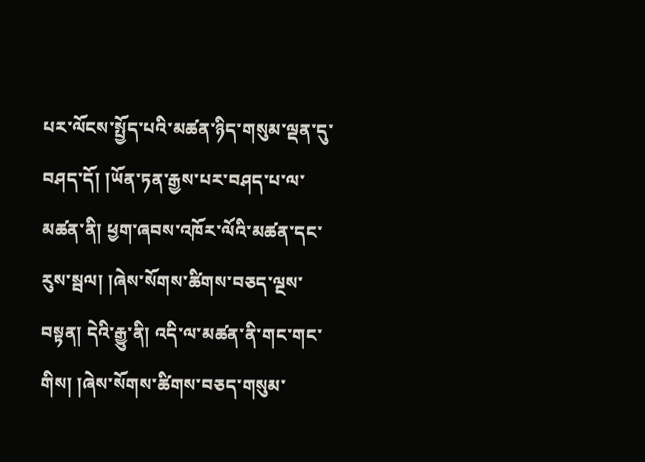པར་ལོངས་སྤྱོད་པའི་མཚན་ཉིད་གསུམ་ལྡན་དུ་བཤད་དོ། །ཡོན་ཏན་རྒྱས་པར་བཤད་པ་ལ་མཚན་ནི། ཕྱག་ཞབས་འཁོར་ལོའི་མཚན་དང་རུས་སྦལ། །ཞེས་སོགས་ཚིགས་བཅད་ལྔས་བསྟན། དེའི་རྒྱུ་ནི། འདི་ལ་མཚན་ནི་གང་གང་གིས། །ཞེས་སོགས་ཚིགས་བཅད་གསུམ་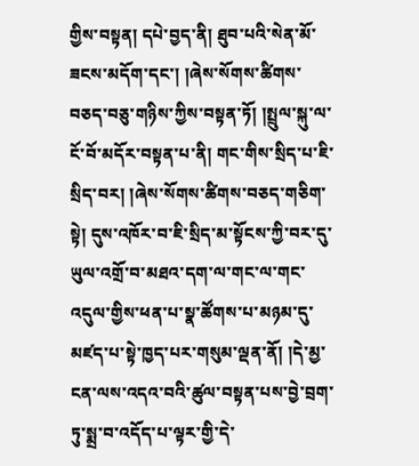གྱིས་བསྟན། དཔེ་བྱད་ནི། ཐུབ་པའི་སེན་མོ་ཟངས་མདོག་དང་། །ཞེས་སོགས་ཚིགས་བཅད་བཅུ་གཉིས་ཀྱིས་བསྟན་ཏོ། །སྤྲུལ་སྐུ་ལ་ངོ་བོ་མདོར་བསྟན་པ་ནི། གང་གིས་སྲིད་པ་ཇི་སྲིད་བར། །ཞེས་སོགས་ཚིགས་བཅད་གཅིག་སྟེ། དུས་འཁོར་བ་ཇི་སྲིད་མ་སྟོངས་ཀྱི་བར་དུ་ཡུལ་འགྲོ་བ་མཐའ་དག་ལ་གང་ལ་གང་འདུལ་གྱིས་ཕན་པ་སྣ་ཚོགས་པ་མཉམ་དུ་མཛད་པ་སྟེ་ཁྱད་པར་གསུམ་ལྡན་ནོ། །དེ་མྱ་ངན་ལས་འདའ་བའི་ཚུལ་བསྟན་པས་བྱེ་བྲག་ཏུ་སྨྲ་བ་འདོད་པ་ལྟར་གྱི་དེ་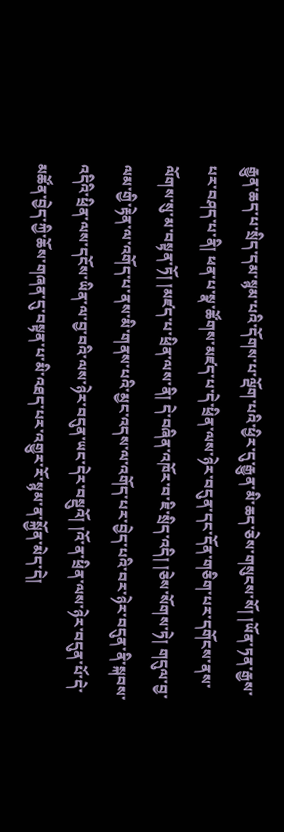རྒྱུན་ཆད་པ་སྲིད་དམ་སྙམ་པའི་དོགས་པ་ལྡོག་པའི་ཕྱིར་དུ་རྒྱུན་མི་ཆད་ཅེས་གསུངས་སོ། །ཡོན་ཏན་རྒྱས་པར་བཤད་པ་ནི། ཕན་པ་སྣ་ཚོགས་མཛད་པ་དེ་ཕྲིན་ལས་ཉེར་བདུན་དང་དོན་གཅིག་པར་དགོངས་ནས་ལོགས་སུ་མ་བསྟན་ཏོ། །མཛད་པ་ཕྲིན་ལས་ནི། དེ་བཞིན་འཁོར་བ་ཇི་སྲིད་འདི། །ཅེས་སོགས་ཏེ། གདུལ་བྱ་ལམ་གྱི་རྟེན་ལ་འགོད་པ་ནས་མི་གནས་པའི་མྱང་འདས་ལ་འགོད་པར་བྱེད་པའི་བར་ཉེར་བདུན་ནི་སྐབས་འདིའི་ཕྲིན་ལས་དངོས་ཡིན་ལ་བྱ་བའི་ལས་ཉེར་བདུན་ཡང་དེར་བསྡུའོ། །འོ་ན་ཕྲིན་ལས་ཉེར་བདུན་པོ་དེ་མཚོན་བྱེད་ཀྱི་ཆོས་གཞན་དུ་བསྟན་པ་མི་འཐད་པར་འགྱུར་རོ་སྙམ་ན་སྐྱོན་མེད་དེ།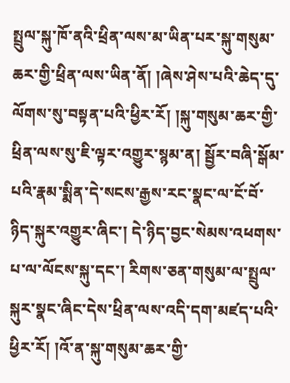སྤྲུལ་སྐུ་ཁོ་ནའི་ཕྲིན་ལས་མ་ཡིན་པར་སྐུ་གསུམ་ཆར་གྱི་ཕྲིན་ལས་ཡིན་ནོ། །ཞེས་ཤེས་པའི་ཆེད་དུ་ལོགས་སུ་བསྟན་པའི་ཕྱིར་རོ། །སྐུ་གསུམ་ཆར་གྱི་ཕྲིན་ལས་སུ་ཇི་ལྟར་འགྱུར་སྙམ་ན། སྦྱོར་བཞི་སྒོམ་པའི་རྣམ་སྨིན་དེ་སངས་རྒྱས་རང་སྣང་ལ་ངོ་བོ་ཉིད་སྐུར་འགྱུར་ཞིང་། དེ་ཉིད་བྱང་སེམས་འཕགས་པ་ལ་ལོངས་སྐུ་དང་། རིགས་ཅན་གསུམ་ལ་སྤྲུལ་སྐུར་སྣང་ཞིང་དེས་ཕྲིན་ལས་འདི་དག་མཛད་པའི་ཕྱིར་རོ། །འོ་ན་སྐུ་གསུམ་ཆར་གྱི་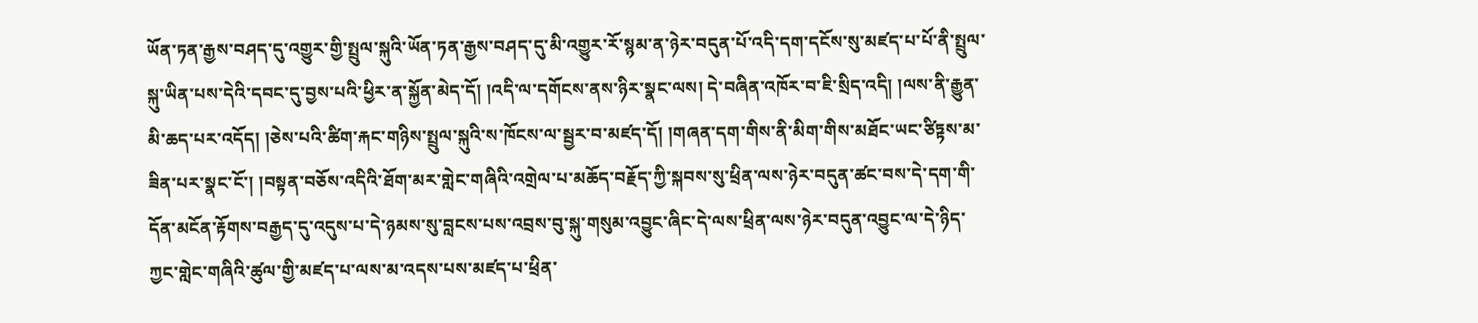ཡོན་ཏན་རྒྱས་བཤད་དུ་འགྱུར་གྱི་སྤྲུལ་སྐུའི་ཡོན་ཏན་རྒྱས་བཤད་དུ་མི་འགྱུར་རོ་སྙམ་ན་ཉེར་བདུན་པོ་འདི་དག་དངོས་སུ་མཛད་པ་པོ་ནི་སྤྲུལ་སྐུ་ཡིན་པས་དེའི་དབང་དུ་བྱས་པའི་ཕྱིར་ན་སྐྱོན་མེད་དོ། །འདི་ལ་དགོངས་ནས་ཉིར་སྣང་ལས། དེ་བཞིན་འཁོར་བ་ཇི་སྲིད་འདི། །ལས་ནི་རྒྱུན་མི་ཆད་པར་འདོད། །ཅེས་པའི་ཚིག་རྐང་གཉིས་སྤྲུལ་སྐུའི་ས་ཁོངས་ལ་སྦྱར་བ་མཛད་དོ། །གཞན་དག་གིས་ནི་མིག་གིས་མཐོང་ཡང་ཙིཏྟས་མ་ཟིན་པར་སྣང་ངོ་། །བསྟན་བཅོས་འདིའི་ཐོག་མར་གླེང་གཞིའི་འགྲེལ་པ་མཆོད་བརྗོད་ཀྱི་སྐབས་སུ་ཕྲིན་ལས་ཉེར་བདུན་ཚང་བས་དེ་དག་གི་དོན་མངོན་རྟོགས་བརྒྱད་དུ་འདུས་པ་དེ་ཉམས་སུ་བླངས་པས་འབྲས་བུ་སྐུ་གསུམ་འབྱུང་ཞིང་དེ་ལས་ཕྲིན་ལས་ཉེར་བདུན་འབྱུང་ལ་དེ་ཉིད་ཀྱང་གླེང་གཞིའི་ཚུལ་གྱི་མཛད་པ་ལས་མ་འདས་པས་མཛད་པ་ཕྲིན་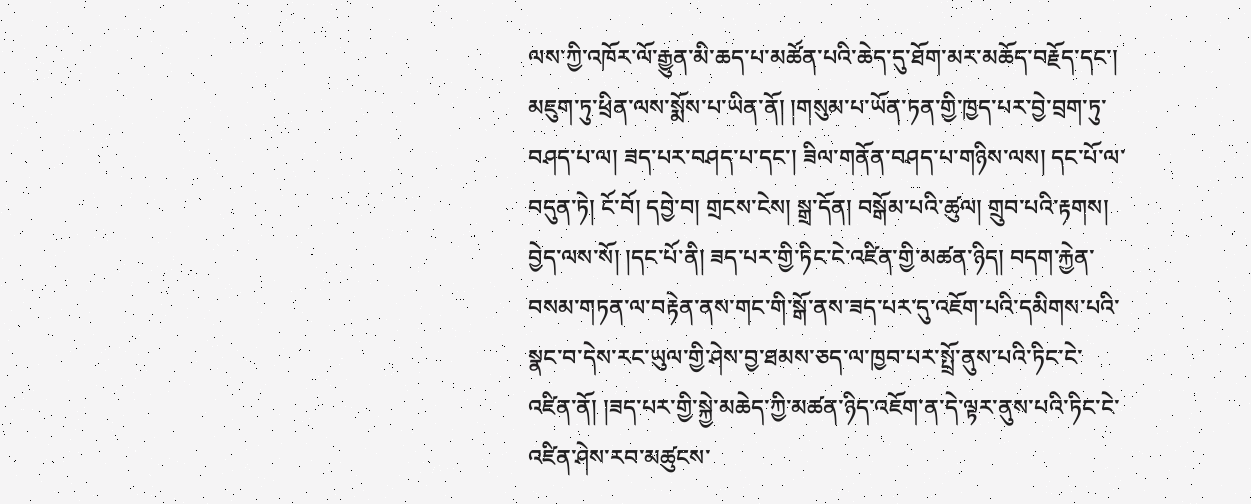ལས་ཀྱི་འཁོར་ལོ་རྒྱུན་མི་ཆད་པ་མཚོན་པའི་ཆེད་དུ་ཐོག་མར་མཆོད་བརྗོད་དང་། མཇུག་ཏུ་ཕྲིན་ལས་སྨོས་པ་ཡིན་ནོ། །གསུམ་པ་ཡོན་ཏན་གྱི་ཁྱད་པར་བྱེ་བྲག་ཏུ་བཤད་པ་ལ། ཟད་པར་བཤད་པ་དང་། ཟིལ་གནོན་བཤད་པ་གཉིས་ལས། དང་པོ་ལ་བདུན་ཏེ། ངོ་བོ། དབྱེ་བ། གྲངས་ངེས། སྒྲ་དོན། བསྒོམ་པའི་ཚུལ། གྲུབ་པའི་རྟགས། བྱེད་ལས་སོ། །དང་པོ་ནི། ཟད་པར་གྱི་ཏིང་ངེ་འཛིན་གྱི་མཚན་ཉིད། བདག་རྐྱེན་བསམ་གཏན་ལ་བརྟེན་ནས་གང་གི་སྒོ་ནས་ཟད་པར་དུ་འཇོག་པའི་དམིགས་པའི་སྣང་བ་དེས་རང་ཡུལ་གྱི་ཤེས་བྱ་ཐམས་ཅད་ལ་ཁྱབ་པར་སྤྲོ་ནུས་པའི་ཏིང་ངེ་འཛིན་ནོ། །ཟད་པར་གྱི་སྐྱེ་མཆེད་ཀྱི་མཚན་ཉིད་འཇོག་ན་དེ་ལྟར་ནུས་པའི་ཏིང་ངེ་འཛིན་ཤེས་རབ་མཚུངས་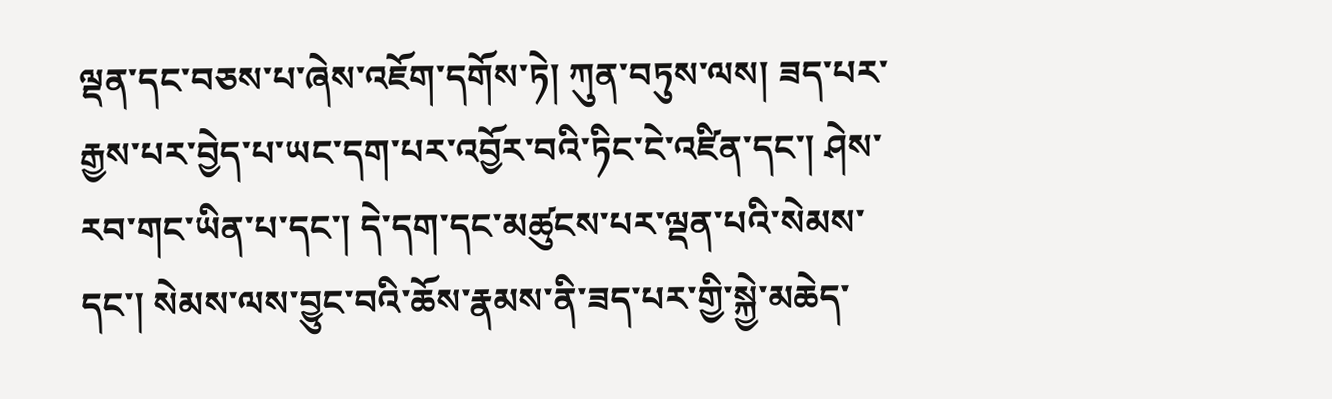ལྡན་དང་བཅས་པ་ཞེས་འཇོག་དགོས་ཏེ། ཀུན་བཏུས་ལས། ཟད་པར་རྒྱས་པར་བྱེད་པ་ཡང་དག་པར་འབྱོར་བའི་ཏིང་ངེ་འཛིན་དང་། ཤེས་རབ་གང་ཡིན་པ་དང་། དེ་དག་དང་མཚུངས་པར་ལྡན་པའི་སེམས་དང་། སེམས་ལས་བྱུང་བའི་ཆོས་རྣམས་ནི་ཟད་པར་གྱི་སྐྱེ་མཆེད་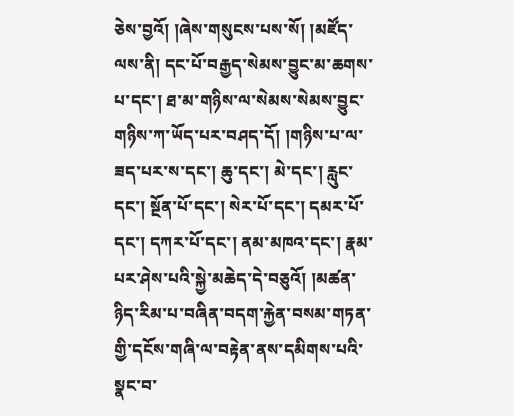ཅེས་བྱའོ། །ཞེས་གསུངས་པས་སོ། །མཛོད་ལས་ནི། དང་པོ་བརྒྱད་སེམས་བྱུང་མ་ཆགས་པ་དང་། ཐ་མ་གཉིས་ལ་སེམས་སེམས་བྱུང་གཉིས་ཀ་ཡོད་པར་བཤད་དོ། །གཉིས་པ་ལ་ཟད་པར་ས་དང་། ཆུ་དང་། མེ་དང་། རླུང་དང་། སྔོན་པོ་དང་། སེར་པོ་དང་། དམར་པོ་དང་། དཀར་པོ་དང་། ནམ་མཁའ་དང་། རྣམ་པར་ཤེས་པའི་སྐྱེ་མཆེད་དེ་བཅུའོ། །མཚན་ཉིད་རིམ་པ་བཞིན་བདག་རྐྱེན་བསམ་གཏན་གྱི་དངོས་གཞི་ལ་བརྟེན་ནས་དམིགས་པའི་སྣང་བ་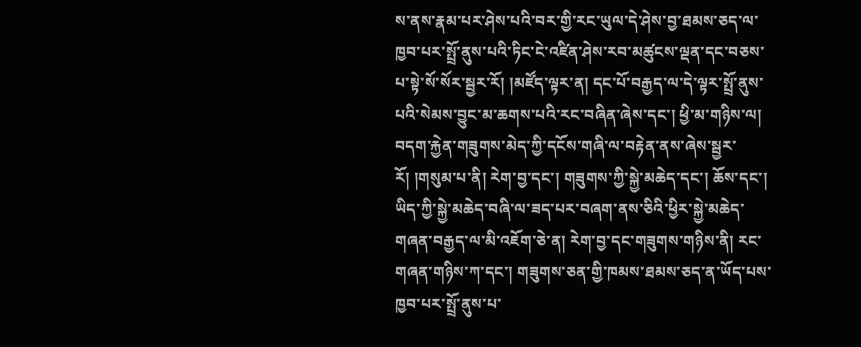ས་ནས་རྣམ་པར་ཤེས་པའི་བར་གྱི་རང་ཡུལ་དེ་ཤེས་བྱ་ཐམས་ཅད་ལ་ཁྱབ་པར་སྤྲོ་ནུས་པའི་ཏིང་ངེ་འཛིན་ཤེས་རབ་མཚུངས་ལྡན་དང་བཅས་པ་སྟེ་སོ་སོར་སྦྱར་རོ། །མཛོད་ལྟར་ན། དང་པོ་བརྒྱད་ལ་དེ་ལྟར་སྤྲོ་ནུས་པའི་སེམས་བྱུང་མ་ཆགས་པའི་རང་བཞིན་ཞེས་དང་། ཕྱི་མ་གཉིས་ལ། བདག་རྐྱེན་གཟུགས་མེད་ཀྱི་དངོས་གཞི་ལ་བརྟེན་ནས་ཞེས་སྦྱར་རོ། །གསུམ་པ་ནི། རེག་བྱ་དང་། གཟུགས་ཀྱི་སྐྱེ་མཆེད་དང་། ཆོས་དང་། ཡིད་ཀྱི་སྐྱེ་མཆེད་བཞི་ལ་ཟད་པར་བཞག་ནས་ཅིའི་ཕྱིར་སྐྱེ་མཆེད་གཞན་བརྒྱད་ལ་མི་འཇོག་ཅེ་ན། རེག་བྱ་དང་གཟུགས་གཉིས་ནི། རང་གཞན་གཉིས་ཀ་དང་། གཟུགས་ཅན་གྱི་ཁམས་ཐམས་ཅད་ན་ཡོད་པས་ཁྱབ་པར་སྤྲོ་ནུས་པ་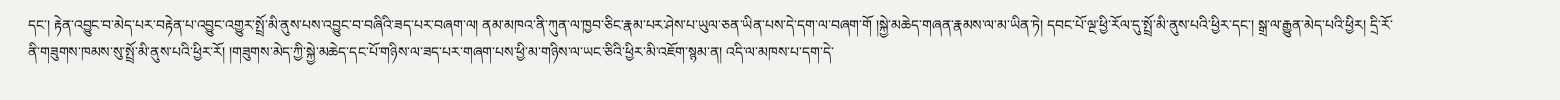དང་། རྟེན་འབྱུང་བ་མེད་པར་བརྟེན་པ་འབྱུང་འགྱུར་སྤྲོ་མི་ནུས་པས་འབྱུང་བ་བཞིའི་ཟད་པར་བཞག་ལ། ནམ་མཁའ་ནི་ཀུན་ལ་ཁྱབ་ཅིང་རྣམ་པར་ཤེས་པ་ཡུལ་ཅན་ཡིན་པས་དེ་དག་ལ་བཞག་གོ །སྐྱེ་མཆེད་གཞན་རྣམས་ལ་མ་ཡིན་ཏེ། དབང་པོ་ལྔ་ཕྱི་རོལ་དུ་སྤྲོ་མི་ནུས་པའི་ཕྱིར་དང་། སྒྲ་ལ་རྒྱུན་མེད་པའི་ཕྱིར། དྲི་རོ་ནི་གཟུགས་ཁམས་སུ་སྤྲོ་མི་ནུས་པའི་ཕྱིར་རོ། །གཟུགས་མེད་ཀྱི་སྐྱེ་མཆེད་དང་པོ་གཉིས་ལ་ཟད་པར་གཞག་པས་ཕྱི་མ་གཉིས་ལ་ཡང་ཅིའི་ཕྱིར་མི་འཇོག་སྙམ་ན། འདི་ལ་མཁས་པ་དག་དེ་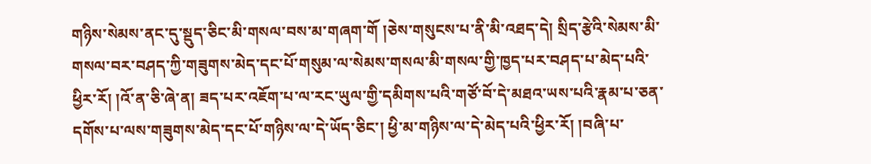གཉིས་སེམས་ནང་དུ་སྡུད་ཅིང་མི་གསལ་བས་མ་གཞག་གོ །ཅེས་གསུངས་པ་ནི་མི་འཐད་དེ། སྲིད་རྩེའི་སེམས་མི་གསལ་བར་བཤད་ཀྱི་གཟུགས་མེད་དང་པོ་གསུམ་ལ་སེམས་གསལ་མི་གསལ་གྱི་ཁྱད་པར་བཤད་པ་མེད་པའི་ཕྱིར་རོ། །འོ་ན་ཅི་ཞེ་ན། ཟད་པར་འཇོག་པ་ལ་རང་ཡུལ་གྱི་དམིགས་པའི་གཙོ་བོ་དེ་མཐའ་ཡས་པའི་རྣམ་པ་ཅན་དགོས་པ་ལས་གཟུགས་མེད་དང་པོ་གཉིས་ལ་དེ་ཡོད་ཅིང་། ཕྱི་མ་གཉིས་ལ་དེ་མེད་པའི་ཕྱིར་རོ། །བཞི་པ་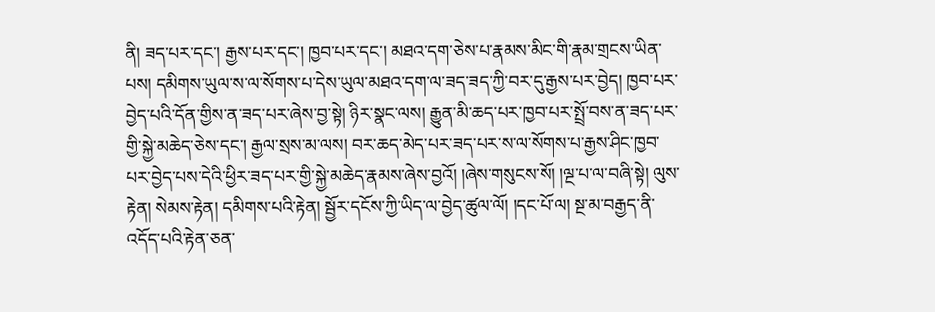ནི། ཟད་པར་དང་། རྒྱས་པར་དང་། ཁྱབ་པར་དང་། མཐའ་དག་ཅེས་པ་རྣམས་མིང་གི་རྣམ་གྲངས་ཡིན་པས། དམིགས་ཡུལ་ས་ལ་སོགས་པ་དེས་ཡུལ་མཐའ་དག་ལ་ཟད་ཟད་ཀྱི་བར་དུ་རྒྱས་པར་བྱེད། ཁྱབ་པར་བྱེད་པའི་དོན་གྱིས་ན་ཟད་པར་ཞེས་བྱ་སྟེ། ཉིར་སྣང་ལས། རྒྱུན་མི་ཆད་པར་ཁྱབ་པར་སྤྲོ་བས་ན་ཟད་པར་གྱི་སྐྱེ་མཆེད་ཅེས་དང་། རྒྱལ་སྲས་མ་ལས། བར་ཆད་མེད་པར་ཟད་པར་ས་ལ་སོགས་པ་རྒྱས་ཤིང་ཁྱབ་པར་བྱེད་པས་དེའི་ཕྱིར་ཟད་པར་གྱི་སྐྱེ་མཆེད་རྣམས་ཞེས་བྱའོ། །ཞེས་གསུངས་སོ། །ལྔ་པ་ལ་བཞི་སྟེ། ལུས་རྟེན། སེམས་རྟེན། དམིགས་པའི་རྟེན། སྦྱོར་དངོས་ཀྱི་ཡིད་ལ་བྱེད་ཚུལ་ལོ། །དང་པོ་ལ། སྔ་མ་བརྒྱད་ནི་འདོད་པའི་རྟེན་ཅན་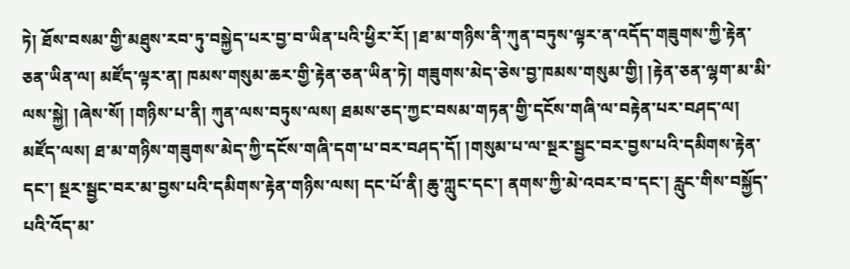ཏེ། ཐོས་བསམ་གྱི་མཐུས་རབ་ཏུ་བསྐྱེད་པར་བྱ་བ་ཡིན་པའི་ཕྱིར་རོ། །ཐ་མ་གཉིས་ནི་ཀུན་བཏུས་ལྟར་ན་འདོད་གཟུགས་ཀྱི་རྟེན་ཅན་ཡིན་ལ། མཛོད་ལྟར་ན། ཁམས་གསུམ་ཆར་གྱི་རྟེན་ཅན་ཡིན་ཏེ། གཟུགས་མེད་ཅེས་བྱ་ཁམས་གསུམ་གྱི། །རྟེན་ཅན་ལྷག་མ་མི་ལས་སྐྱེ། །ཞེས་སོ། །གཉིས་པ་ནི། ཀུན་ལས་བཏུས་ལས། ཐམས་ཅད་ཀྱང་བསམ་གཏན་གྱི་དངོས་གཞི་ལ་བརྟེན་པར་བཤད་ལ། མཛོད་ལས། ཐ་མ་གཉིས་གཟུགས་མེད་ཀྱི་དངོས་གཞི་དག་པ་བར་བཤད་དོ། །གསུམ་པ་ལ་སྔར་སྦྱང་བར་བྱས་པའི་དམིགས་རྟེན་དང་། སྔར་སྦྱང་བར་མ་བྱས་པའི་དམིགས་རྟེན་གཉིས་ལས། དང་པོ་ནི། ཆུ་ཀླུང་དང་། ནགས་ཀྱི་མེ་འབར་བ་དང་། རླུང་གིས་བསྐྱོད་པའི་འོད་མ་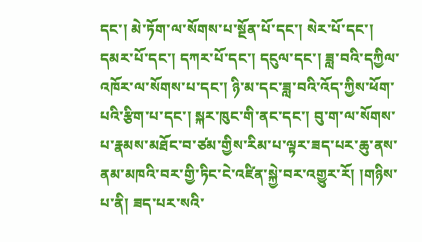དང་། མེ་ཏོག་ལ་སོགས་པ་སྔོན་པོ་དང་། སེར་པོ་དང་། དམར་པོ་དང་། དཀར་པོ་དང་། དངུལ་དང་། ཟླ་བའི་དཀྱིལ་འཁོར་ལ་སོགས་པ་དང་། ཉི་མ་དང་ཟླ་བའི་འོད་ཀྱིས་ཕོག་པའི་རྩིག་པ་དང་། སྐར་ཁུང་གི་ནང་དང་། བུ་ག་ལ་སོགས་པ་རྣམས་མཐོང་བ་ཙམ་གྱིས་རིམ་པ་ལྟར་ཟད་པར་ཆུ་ནས་ནམ་མཁའི་བར་གྱི་ཏིང་ངེ་འཛིན་སྐྱེ་བར་འགྱུར་རོ། །གཉིས་པ་ནི། ཟད་པར་སའི་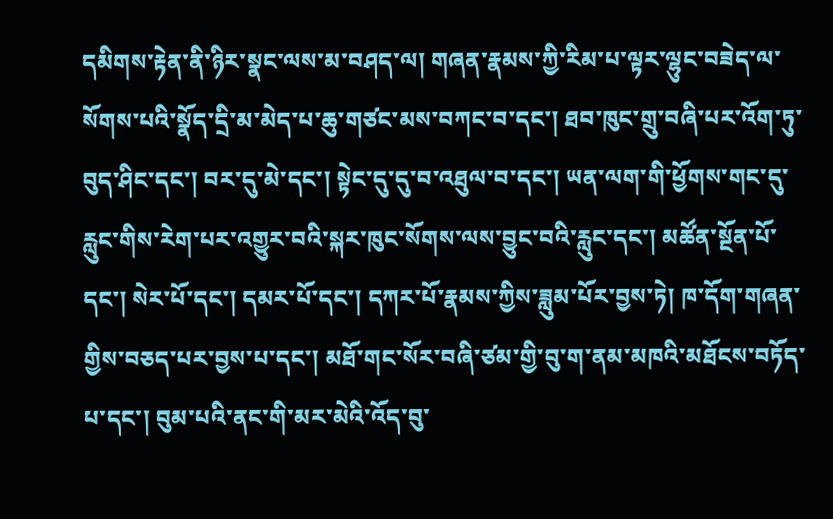དམིགས་རྟེན་ནི་ཉིར་སྣང་ལས་མ་བཤད་ལ། གཞན་རྣམས་ཀྱི་རིམ་པ་ལྟར་ལྷུང་བཟེད་ལ་སོགས་པའི་སྣོད་དྲི་མ་མེད་པ་ཆུ་གཙང་མས་བཀང་བ་དང་། ཐབ་ཁུང་གྲུ་བཞི་པར་འོག་ཏུ་བུད་ཤིང་དང་། བར་དུ་མེ་དང་། སྟེང་དུ་དུ་བ་འཐུལ་བ་དང་། ཡན་ལག་གི་ཕྱོགས་གང་དུ་རླུང་གིས་རེག་པར་འགྱུར་བའི་སྐར་ཁུང་སོགས་ལས་བྱུང་བའི་རླུང་དང་། མཚོན་སྔོན་པོ་དང་། སེར་པོ་དང་། དམར་པོ་དང་། དཀར་པོ་རྣམས་ཀྱིས་ཟླུམ་པོར་བྱས་ཏེ། ཁ་དོག་གཞན་གྱིས་བཅད་པར་བྱས་པ་དང་། མཐོ་གང་སོར་བཞི་ཙམ་གྱི་བུ་ག་ནམ་མཁའི་མཐོངས་བཏོད་པ་དང་། བུམ་པའི་ནང་གི་མར་མེའི་འོད་བུ་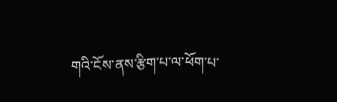གའི་ངོས་ནས་རྩིག་པ་ལ་ཕོག་པ་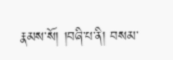རྣམས་སོ། །བཞི་པ་ནི། བསམ་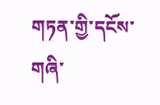གཏན་གྱི་དངོས་གཞི་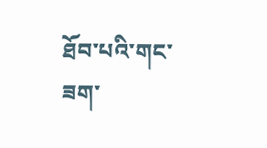ཐོབ་པའི་གང་ཟག་